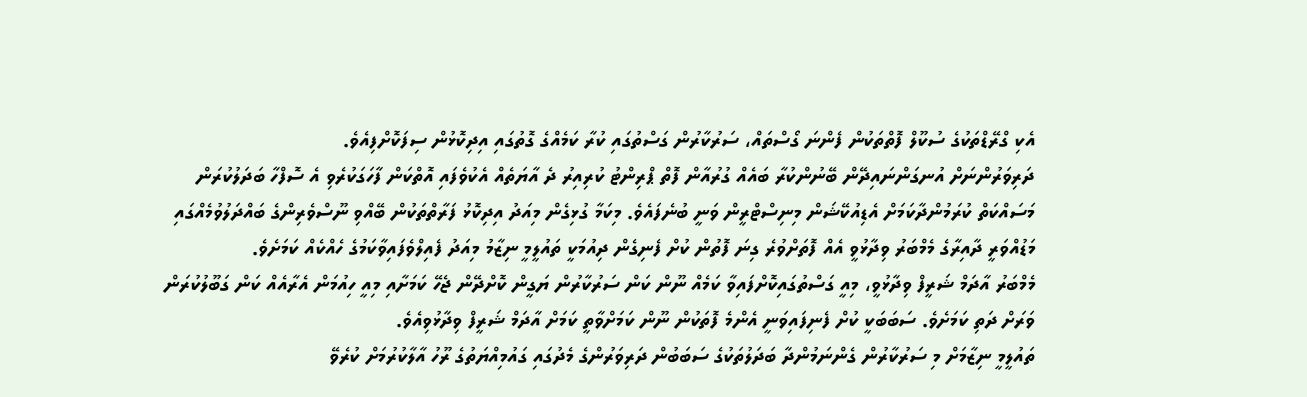އެކި ގްރޭޑްތަކުގެ ސުކޫލް ފޮތްތަކުން ފެންނަ ގޯސްތައް، ސަރުކާރުން ގަސްތުގައި ކުރާ ކަމެއްގެ ގޮތުގައި އިދިކޮޅުން ސިފަކޮށްފިއެވެ.
ދަރިވަރުންނަށް އުނގަންނައިދޭން ބޭނުންކުރާ ބައެއް ގުރުއާން ފޮތް ޕްރިންޓު ކުރިއިރު ދެ އާޔަތެއް އެކުވެފައި އޮތްކަން ފާހަގަކުރެވި އެ ސޮފްހާ ބަދަލުކުރަން މަސައްކަތް ކުރަމުންދާކަމަށް އެޑިއުކޭޝަން މިނިސްޓްރީން ވަނީ ބުނެފައެވެ. މިކަމާ ގުޅިގެން މިއަދު އިދިކޮޅު ފަރާތްތަކުން ބޭއްވި ނޫސްވެރިންގެ ބައްދަލުވުމެއްގައި މަޑުއްވަރީ ދާއިރާގެ މެމްބަރު ވިދާޅުވީ އެއް ފޮތަށްވުރެ ގިނަ ފޮތުން ކުށް ފެނިގެން ދިއުމަކީ ތައުލީމީ ނިޒާމު މިއަދު ފެއިލްވެފައިވާކަމުގެ ހެއްކެއް ކަމަށެވެ.
މެމްބަރު އާދަމް ޝަރީފް ވިދާޅުވީ، މިއީ ގަސްތުގައިކޮށްފައިވާ ކަމެއް ނޫން ކަން ސަރުކާރުން ޔަގީން ކޮށްދޭން ޖެހޭ ކަމަށާއި މިއީ ހިއުމަން އެރާއެއް ކަން ގަބޫލުކުރަން ވަރަށް ދަތި ކަމަށެވެ. ސަބަބަކީ ކުށް ފެނިފައިވަނީ އެންމެ ފޮތަކުން ނޫން ކަމަށްވާތީ ކަމަށް އާދަމް ޝަރީފް ވިދާޅުވިއެވެ.
ތައުލީމީ ނިޒާމަށް މި ސަރުކާރުން ގެންނަމުންދާ ބަދަލުތަކުގެ ސަބަބުން ދަރިވަރުންގެ މެދުގައި ގައުމިއްޔަތުގެ ރޫހު އާލާކުރުމަށް ކުރެވޭ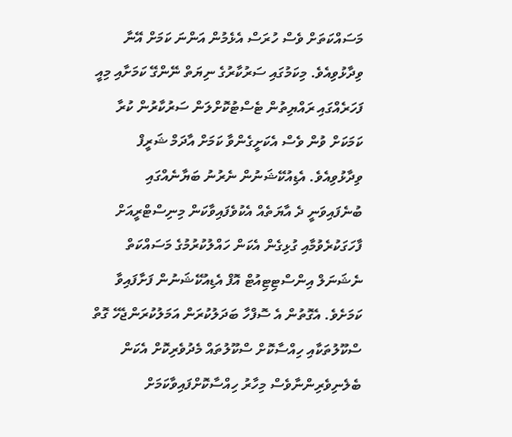މަސައްކަތަށް ވެސް ހުރަސް އެޅެމުން އަންނަ ކަމަށް އޭނާ ވިދާޅުވިއެވެ. މިކަމުގައި ސަރުކާރުގެ ނިޔަތް ނޭންގޭ ކަމަށާއި މިއީ ފަހަރެއްގައި ރައްޔިތުން ޓެސްޓުކޮށްލަން ސަރުކާރުން ކުރާ ކަމަކަށް ވުން ވެސް އެކަށީގެންވާ ކަމަށް އާދަމް ޝަރީފް ވިދާޅުވިއެވެ. އެޑިއުކޭޝަނުން ނެރުނު ބަޔާނެއްގައި ބުނެފައިވަނީ ދެ އާޔަތެއް އެކުވެފައިވާކަން މިނިސްޓްރީއަށް ފާހަގަކުރެވުމާއި ގުޅިގެން އެކަން ހައްލުކުރުމުގެ މަސައްކަތް ނެޝަނަލް އިންސްޓިޓިއުޓް އޮފް އެޑިއުކޭޝަނުން ފަށާފައިވާ ކަމަށެވެ. އެގޮތުން އެ ސޮފްހާ ބަދަލުކުރަން އަމަލުކުރަންޖެހޭ ގޮތް ސްކޫލުތަކާއި ހިއްސާކޮށް ސްކޫލުތައް މެދުވެރިކޮށް އެކަން ބެލެނިވެރިންނާވެސް މިހާރު ހިއްސާކޮށްފައިވާކަމަށް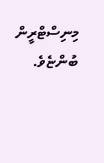މިނިސްޓްރީން ބުންޏެވެ.